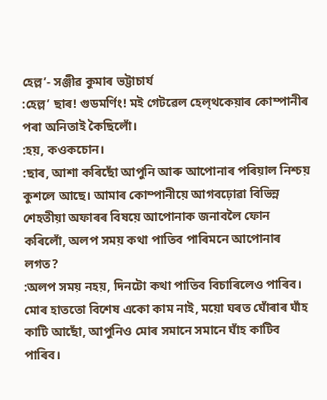হেল্ল’- সঞ্জীৱ কুমাৰ ভট্টাচাৰ্য
:হেল্ল’ ছাৰ! গুডমৰ্ণিং! মই গেটৱেল হেল্থকেয়াৰ কোম্পানীৰ পৰা অনিতাই কৈছিলোঁ।
:হয়, কওকচোন।
:ছাৰ, আশা কৰিছোঁ আপুনি আৰু আপোনাৰ পৰিয়াল নিশ্চয় কুশলে আছে। আমাৰ কোম্পানীয়ে আগবঢ়োৱা বিভিন্ন শেহতীয়া অফাৰৰ বিষয়ে আপোনাক জনাবলৈ ফোন কৰিলোঁ, অলপ সময় কথা পাতিব পাৰিমনে আপোনাৰ লগত?
:অলপ সময় নহয়, দিনটো কথা পাতিব বিচাৰিলেও পাৰিব। মোৰ হাততো বিশেষ একো কাম নাই, ময়ো ঘৰত ঘোঁৰাৰ ঘাঁহ কাটি আছোঁ, আপুনিও মোৰ সমানে সমানে ঘাঁহ কাটিব পাৰিব।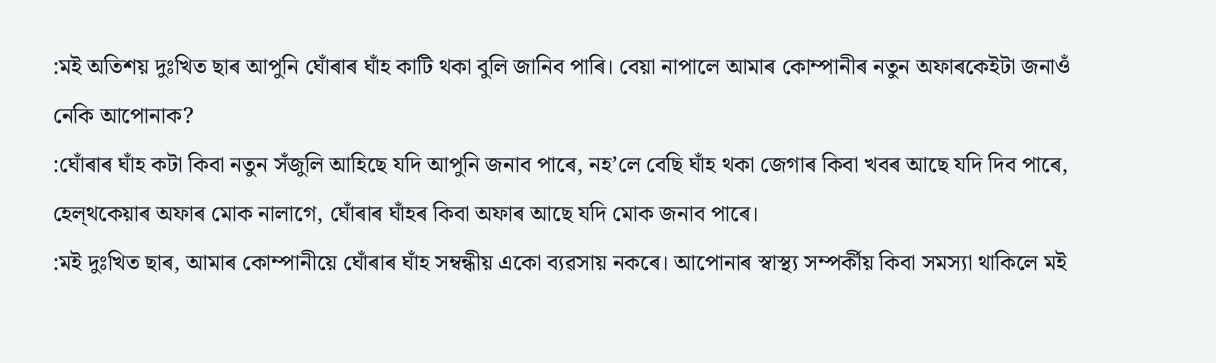:মই অতিশয় দুঃখিত ছাৰ আপুনি ঘোঁৰাৰ ঘাঁহ কাটি থকা বুলি জানিব পাৰি। বেয়া নাপালে আমাৰ কোম্পানীৰ নতুন অফাৰকেইটা জনাওঁ নেকি আপোনাক?
:ঘোঁৰাৰ ঘাঁহ কটা কিবা নতুন সঁজুলি আহিছে যদি আপুনি জনাব পাৰে, নহ’লে বেছি ঘাঁহ থকা জেগাৰ কিবা খবৰ আছে যদি দিব পাৰে, হেল্থকেয়াৰ অফাৰ মোক নালাগে, ঘোঁৰাৰ ঘাঁহৰ কিবা অফাৰ আছে যদি মোক জনাব পাৰে।
:মই দুঃখিত ছাৰ, আমাৰ কোম্পানীয়ে ঘোঁৰাৰ ঘাঁহ সম্বন্ধীয় একো ব্যৱসায় নকৰে। আপোনাৰ স্বাস্থ্য সম্পৰ্কীয় কিবা সমস্যা থাকিলে মই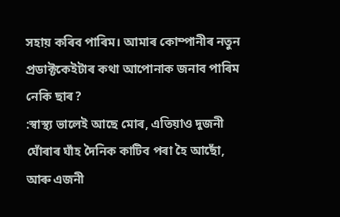সহায় কৰিব পাৰিম। আমাৰ কোম্পানীৰ নতুন প্ৰডাক্টকেইটাৰ কথা আপোনাক জনাব পাৰিম নেকি ছাৰ?
:স্বাস্থ্য ভালেই আছে মোৰ, এতিয়াও দুজনী ঘোঁৰাৰ ঘাঁহ দৈনিক কাটিব পৰা হৈ আছোঁ, আৰু এজনী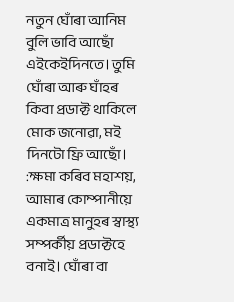নতুন ঘোঁৰা আনিম বুলি ভাবি আছোঁ এইকেইদিনতে। তুমি ঘোঁৰা আৰু ঘাঁহৰ কিবা প্ৰডাক্ট থাকিলে মোক জনোৱা, মই দিনটো ফ্ৰি আছোঁ।
:ক্ষমা কৰিব মহাশয়, আমাৰ কোম্পানীয়ে একমাত্ৰ মানুহৰ স্বাস্থ্য সম্পৰ্কীয় প্ৰডাক্টহে বনাই। ঘোঁৰা বা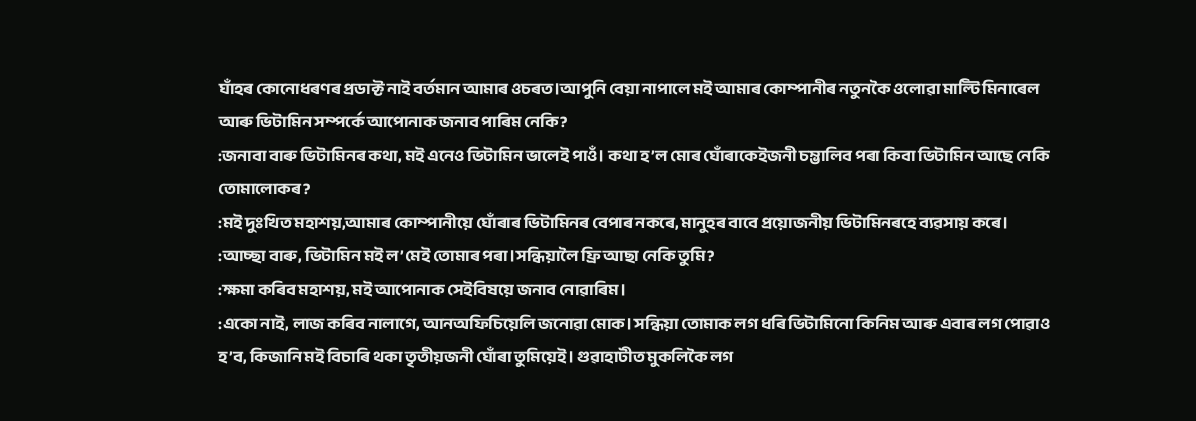ঘাঁহৰ কোনোধৰণৰ প্ৰডাক্ট নাই বৰ্তমান আমাৰ ওচৰত।আপুনি বেয়া নাপালে মই আমাৰ কোম্পানীৰ নতুনকৈ ওলোৱা মাল্টি মিনাৰেল আৰু ভিটামিন সম্পৰ্কে আপোনাক জনাব পাৰিম নেকি?
:জনাবা বাৰু ভিটামিনৰ কথা, মই এনেও ভিটামিন ভালেই পাওঁ। কথা হ’ল মোৰ ঘোঁৰাকেইজনী চম্ভালিব পৰা কিবা ভিটামিন আছে নেকি তোমালোকৰ?
:মই দুঃখিত মহাশয়,আমাৰ কোম্পানীয়ে ঘোঁৰাৰ ভিটামিনৰ বেপাৰ নকৰে, মানুহৰ বাবে প্ৰয়োজনীয় ভিটামিনৰহে ব্যৱসায় কৰে।
:আচ্ছা বাৰু, ভিটামিন মই ল’মেই তোমাৰ পৰা।সন্ধিয়ালৈ ফ্ৰি আছা নেকি তুমি?
:ক্ষমা কৰিব মহাশয়, মই আপোনাক সেইবিষয়ে জনাব নোৱাৰিম।
:একো নাই, লাজ কৰিব নালাগে, আনঅফিচিয়েলি জনোৱা মোক। সন্ধিয়া তোমাক লগ ধৰি ভিটামিনো কিনিম আৰু এবাৰ লগ পোৱাও হ’ব, কিজানি মই বিচাৰি থকা তৃতীয়জনী ঘোঁৰা তুমিয়েই। গুৱাহাটীত মুকলিকৈ লগ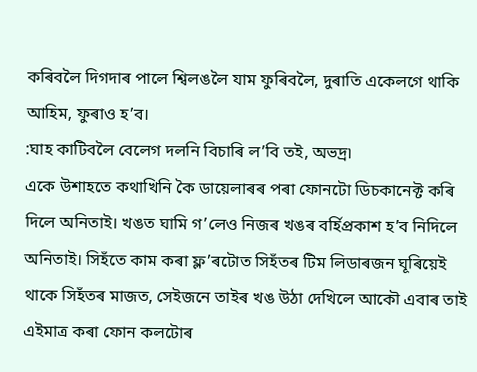কৰিবলৈ দিগদাৰ পালে শ্বিলঙলৈ যাম ফুৰিবলৈ, দুৰাতি একেলগে থাকি আহিম, ফুৰাও হ’ব।
:ঘাহ কাটিবলৈ বেলেগ দলনি বিচাৰি ল’বি তই, অভদ্ৰ৷
একে উশাহতে কথাখিনি কৈ ডায়েলাৰৰ পৰা ফোনটো ডিচকানেক্ট কৰি দিলে অনিতাই। খঙত ঘামি গ’লেও নিজৰ খঙৰ বৰ্হিপ্ৰকাশ হ’ব নিদিলে অনিতাই। সিহঁতে কাম কৰা ফ্ল’ৰটোত সিহঁতৰ টিম লিডাৰজন ঘূৰিয়েই থাকে সিহঁতৰ মাজত, সেইজনে তাইৰ খঙ উঠা দেখিলে আকৌ এবাৰ তাই এইমাত্ৰ কৰা ফোন কলটোৰ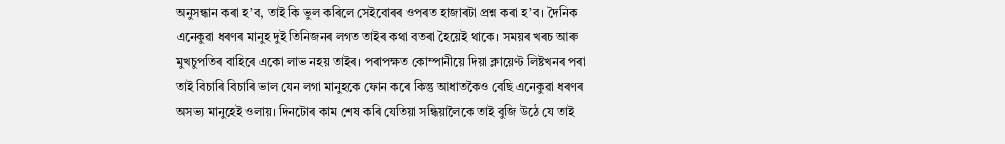অনুসন্ধান কৰা হ’ব, তাই কি ভুল কৰিলে সেইবোৰৰ ওপৰত হাজাৰটা প্ৰশ্ন কৰা হ’ব। দৈনিক এনেকুৱা ধৰণৰ মানুহ দুই তিনিজনৰ লগত তাইৰ কথা বতৰা হৈয়েই থাকে। সময়ৰ খৰচ আৰু মুখচুপতিৰ বাহিৰে একো লাভ নহয় তাইৰ। পৰাপক্ষত কোম্পানীয়ে দিয়া ক্লায়েণ্ট লিষ্টখনৰ পৰা তাই বিচাৰি বিচাৰি ভাল যেন লগা মানুহকে ফোন কৰে কিন্তু আধাতকৈও বেছি এনেকুৱা ধৰণৰ অসভ্য মানুহেই ওলায়। দিনটোৰ কাম শেষ কৰি যেতিয়া সন্ধিয়ালৈকে তাই বুজি উঠে যে তাই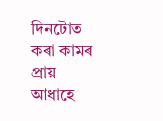দিনটোত কৰা কামৰ প্ৰায় আধাহে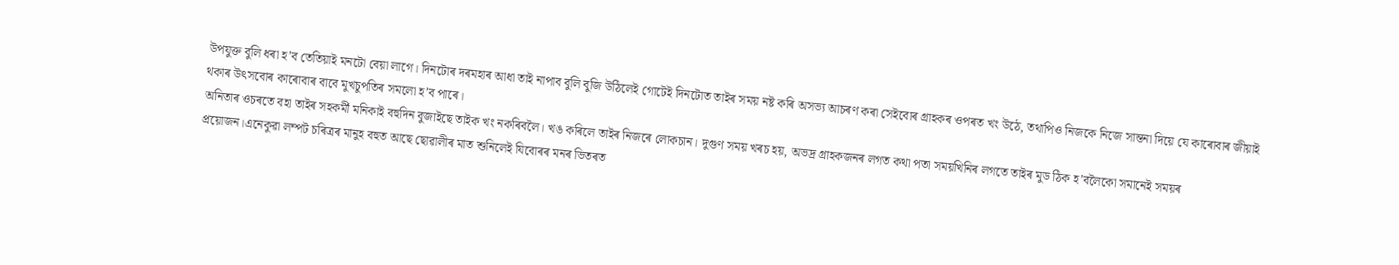উপযুক্ত বুলি ধৰা হ’ব তেতিয়াই মনটো বেয়া লাগে। দিনটোৰ দৰমহাৰ আধা তাই নাপাব বুলি বুজি উঠিলেই গোটেই দিনটোত তাইৰ সময় নষ্ট কৰি অসভ্য আচৰণ কৰা সেইবোৰ গ্ৰাহকৰ ওপৰত খং উঠে, তথাপিও নিজকে নিজে সান্তনা দিয়ে যে কাৰোবাৰ জীয়াই থকাৰ উৎসবোৰ কাৰোবাৰ বাবে মুখচুপতিৰ সমলো হ’ব পাৰে।
অনিতাৰ ওচৰতে বহা তাইৰ সহকৰ্মী মনিকাই বহুদিন বুজাইছে তাইক খং নকৰিবলৈ। খঙ কৰিলে তাইৰ নিজৰে লোকচান। দুগুণ সময় খৰচ হয়, অভদ্ৰ গ্ৰাহকজনৰ লগত কথা পতা সময়খিনিৰ লগতে তাইৰ মুড ঠিক হ’বলৈকো সমানেই সময়ৰ প্ৰয়োজন।এনেকুৱা লম্পট চৰিত্ৰৰ মানুহ বহুত আছে ছোৱালীৰ মাত শুনিলেই যিবোৰৰ মনৰ ভিতৰত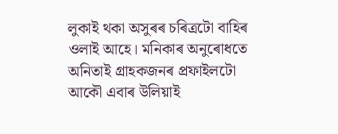লুকাই থকা অসুৰৰ চৰিত্ৰটো বাহিৰ ওলাই আহে। মনিকাৰ অনুৰোধতে অনিতাই গ্ৰাহকজনৰ প্ৰফাইলটো আকৌ এবাৰ উলিয়াই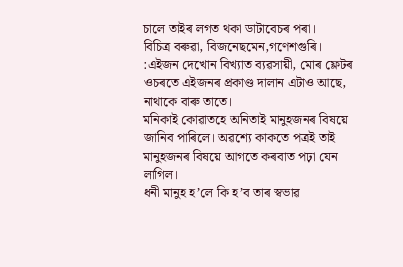চালে তাইৰ লগত থকা ডাটাবেচৰ পৰা।
বিচিত্ৰ বৰুৱা, বিজনেছমেন,গণেশগুৰি।
:এইজন দেখোন বিখ্যাত ব্যৱসায়ী, মোৰ ফ্লেটৰ ওচৰতে এইজনৰ প্ৰকাণ্ড দালান এটাও আছে, নাথাকে বাৰু তাতে।
মনিকাই কোৱাতহে অনিতাই মানুহজনৰ বিষয়ে জানিব পাৰিলে। অৱশ্যে কাকতে পত্ৰই তাই মানুহজনৰ বিষয়ে আগতে কৰবাত পঢ়া যেন লাগিল।
ধনী মানুহ হ’লে কি হ’ব তাৰ স্বভাৱ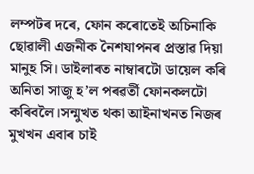লম্পটৰ দৰে, ফোন কৰোতেই অচিনাকি ছোৱালী এজনীক নৈশযাপনৰ প্ৰস্তাৱ দিয়া মানুহ সি। ডাইলাৰত নাম্বাৰটো ডায়েল কৰি অনিতা সাজু হ’ল পৰৱৰ্তী ফোনকলটো কৰিবলৈ।সন্মুখত থকা আইনাখনত নিজৰ মুখখন এবাৰ চাই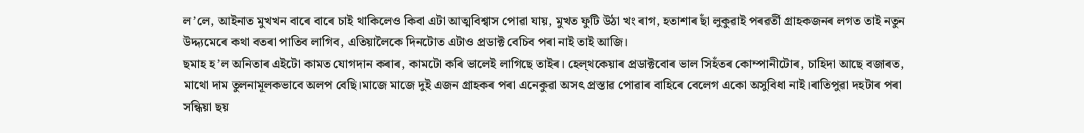ল’লে, আইনাত মুখখন বাৰে বাৰে চাই থাকিলেও কিবা এটা আত্মবিশ্বাস পোৱা যায়, মুখত ফুটি উঠা খং ৰাগ, হতাশাৰ ছাঁ লুকুৱাই পৰৱৰ্তী গ্ৰাহকজনৰ লগত তাই নতুন উদ্দ্যমেৰে কথা বতৰা পাতিব লাগিব, এতিয়ালৈকে দিনটোত এটাও প্ৰডাক্ট বেচিব পৰা নাই তাই আজি।
ছমাহ হ’ল অনিতাৰ এইটো কামত যোগদান কৰাৰ, কামটো কৰি ভালেই লাগিছে তাইৰ। হেল্থকেয়াৰ প্ৰডাক্টবোৰ ভাল সিহঁতৰ কোম্পানীটোৰ, চাহিদা আছে বজাৰত, মাথো দাম তুলনামূলকভাবে অলপ বেছি।মাজে মাজে দুই এজন গ্ৰাহকৰ পৰা এনেকুৱা অসৎ প্ৰস্তাৱ পোৱাৰ বাহিৰে বেলেগ একো অসুবিধা নাই।ৰাতিপুৱা দহটাৰ পৰা সন্ধিয়া ছয়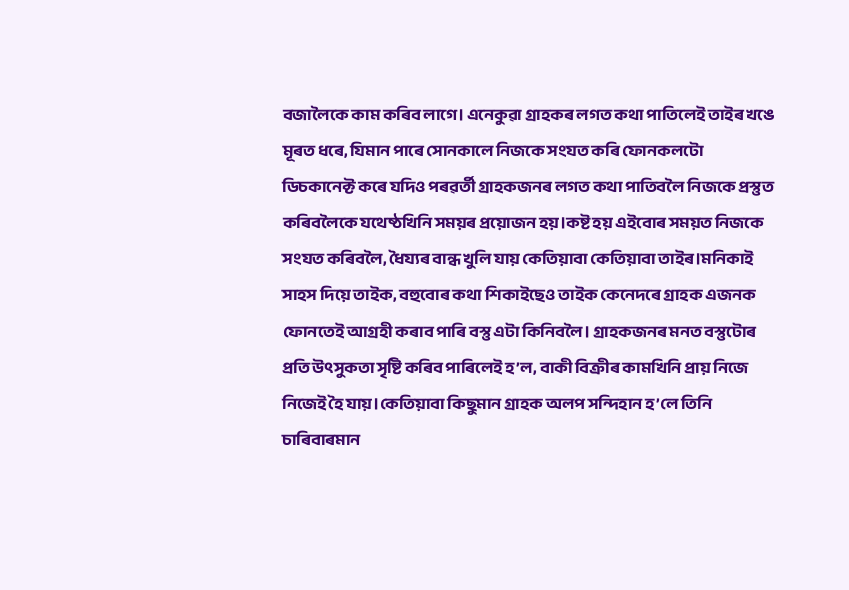বজালৈকে কাম কৰিব লাগে। এনেকুৱা গ্ৰাহকৰ লগত কথা পাতিলেই তাইৰ খঙে মূৰত ধৰে, যিমান পাৰে সোনকালে নিজকে সংযত কৰি ফোনকলটো ডিচকানেক্ট কৰে যদিও পৰৱৰ্তী গ্ৰাহকজনৰ লগত কথা পাতিবলৈ নিজকে প্ৰস্তুত কৰিবলৈকে যথেষ্ঠখিনি সময়ৰ প্ৰয়োজন হয়।কষ্ট হয় এইবোৰ সময়ত নিজকে সংযত কৰিবলৈ, ধৈয্যৰ বান্ধ খুলি যায় কেতিয়াবা কেতিয়াবা তাইৰ।মনিকাই সাহস দিয়ে তাইক, বহুবোৰ কথা শিকাইছেও তাইক কেনেদৰে গ্ৰাহক এজনক ফোনতেই আগ্ৰহী কৰাব পাৰি বস্তু এটা কিনিবলৈ। গ্ৰাহকজনৰ মনত বস্তুটোৰ প্ৰতি উৎসুকতা সৃষ্টি কৰিব পাৰিলেই হ’ল, বাকী বিক্ৰীৰ কামখিনি প্ৰায় নিজে নিজেই হৈ যায়।কেতিয়াবা কিছুমান গ্ৰাহক অলপ সন্দিহান হ’লে তিনি চাৰিবাৰমান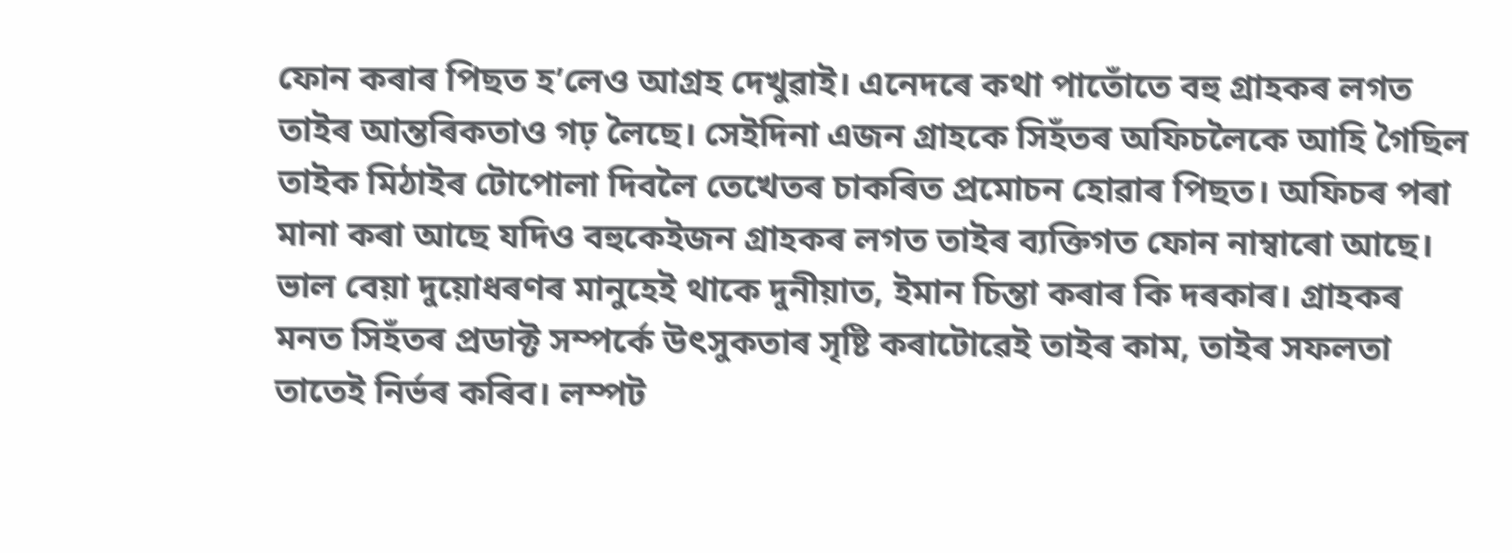ফোন কৰাৰ পিছত হ’লেও আগ্ৰহ দেখুৱাই। এনেদৰে কথা পাতোঁতে বহু গ্ৰাহকৰ লগত তাইৰ আন্তৰিকতাও গঢ় লৈছে। সেইদিনা এজন গ্ৰাহকে সিহঁতৰ অফিচলৈকে আহি গৈছিল তাইক মিঠাইৰ টোপোলা দিবলৈ তেখেতৰ চাকৰিত প্ৰমোচন হোৱাৰ পিছত। অফিচৰ পৰা মানা কৰা আছে যদিও বহুকেইজন গ্ৰাহকৰ লগত তাইৰ ব্যক্তিগত ফোন নাম্বাৰো আছে। ভাল বেয়া দুয়োধৰণৰ মানুহেই থাকে দুনীয়াত, ইমান চিন্তা কৰাৰ কি দৰকাৰ। গ্ৰাহকৰ মনত সিহঁতৰ প্ৰডাক্ট সম্পৰ্কে উৎসুকতাৰ সৃষ্টি কৰাটোৱেই তাইৰ কাম, তাইৰ সফলতা তাতেই নিৰ্ভৰ কৰিব। লম্পট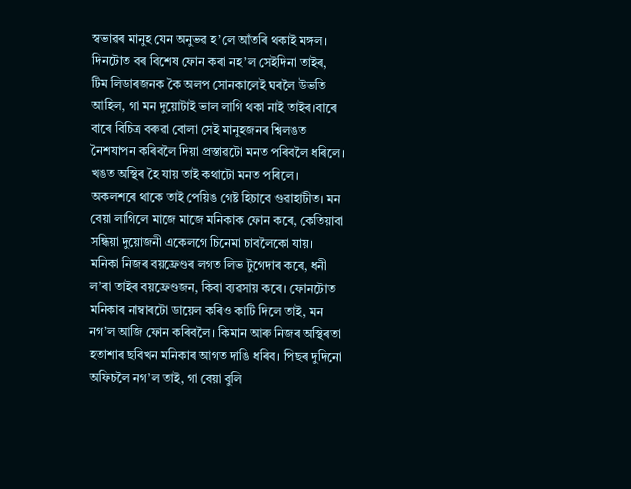স্বভাৱৰ মানুহ যেন অনুভৱ হ’লে আঁতৰি থকাই মঙ্গল।
দিনটোত বৰ বিশেষ ফোন কৰা নহ’ল সেইদিনা তাইৰ, টিম লিডাৰজনক কৈ অলপ সোনকালেই ঘৰলৈ উভতি আহিল, গা মন দুয়োটাই ভাল লাগি থকা নাই তাইৰ।বাৰে বাৰে বিচিত্ৰ বৰুৱা বোলা সেই মানুহজনৰ শ্বিলঙত নৈশযাপন কৰিবলৈ দিয়া প্ৰস্তাৱটো মনত পৰিবলৈ ধৰিলে। খঙত অস্থিৰ হৈ যায় তাই কথাটো মনত পৰিলে। অকলশৰে থাকে তাই পেয়িঙ গেষ্ট হিচাবে গুৱাহাটীত। মন বেয়া লাগিলে মাজে মাজে মনিকাক ফোন কৰে, কেতিয়াবা সন্ধিয়া দুয়োজনী একেলগে চিনেমা চাবলৈকো যায়। মনিকা নিজৰ বয়ফ্ৰেণ্ডৰ লগত লিভ টুগেদাৰ কৰে, ধনী ল’ৰা তাইৰ বয়ফ্ৰেণ্ডজন, কিবা ব্যৱসায় কৰে। ফোনটোত মনিকাৰ নাম্বাৰটো ডায়েল কৰিও কাটি দিলে তাই, মন নগ’ল আজি ফোন কৰিবলৈ। কিমান আৰু নিজৰ অস্থিৰতা হতাশাৰ ছবিখন মনিকাৰ আগত দাঙি ধৰিব। পিছৰ দুদিনো অফিচলৈ নগ’ল তাই, গা বেয়া বুলি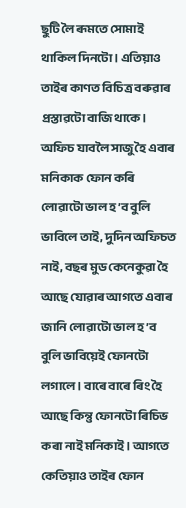ছুটি লৈ ৰূমতে সোমাই থাকিল দিনটো। এতিয়াও তাইৰ কাণত বিচিত্ৰ বৰুৱাৰ প্ৰস্তাৱটো বাজি থাকে।
অফিচ যাবলৈ সাজু হৈ এবাৰ মনিকাক ফোন কৰি লোৱাটো ভাল হ’ব বুলি ভাবিলে তাই, দুদিন অফিচত নাই, বছৰ মুড কেনেকুৱা হৈ আছে যোৱাৰ আগতে এবাৰ জানি লোৱাটো ভাল হ’ব বুলি ভাবিয়েই ফোনটো লগালে। বাৰে বাৰে ৰিং হৈ আছে কিন্তু ফোনটো ৰিচিভ কৰা নাই মনিকাই। আগতে কেতিয়াও তাইৰ ফোন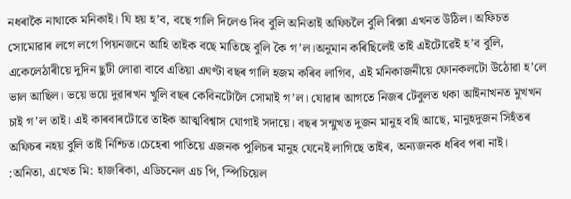নধৰাকৈ নাথাকে মনিকাই। যি হয় হ’ব, বছে গালি দিলেও দিব বুলি অনিতাই অফিচলৈ বুলি ৰিক্সা এখনত উঠিল। অফিচত সোমোৱাৰ লগে লগে পিয়নজনে আহি তাইক বছে মাতিছে বুলি কৈ গ’ল।অনুমান কৰিছিলেই তাই এইটোৱেই হ’ব বুলি, একেলেঠাৰীয়ে দুদিন ছুটী লোৱা বাবে এতিয়া এঘণ্টা বছৰ গালি হজম কৰিব লাগিব, এই মনিকাজনীয়ে ফোনকলটো উঠোৱা হ’লে ভাল আছিল। ভয়ে ভয়ে দুৱাৰখন খুলি বছৰ কেবিনটোলৈ সোমাই গ’ল। যোৱাৰ আগতে নিজৰ টেবুলত থকা আইনাখনত মুখখন চাই গ’ল তাই। এই কাৰবাৰটোৱে তাইক আত্মবিশ্বাস যোগাই সদায়ে। বছৰ সন্মুখত দুজন মানুহ বহি আছে, মানুহদুজন সিহঁতৰ অফিচৰ নহয় বুলি তাই নিশ্চিত।চেহেৰা পাতিয়ে এজনক পুলিচৰ মানুহ যেনেই লাগিছে তাইৰ, অন্যজনক ধৰিব পৰা নাই।
:অনিতা, এখেত মি: হাজৰিকা, এডিচনেল এচ পি, স্পিচিয়েল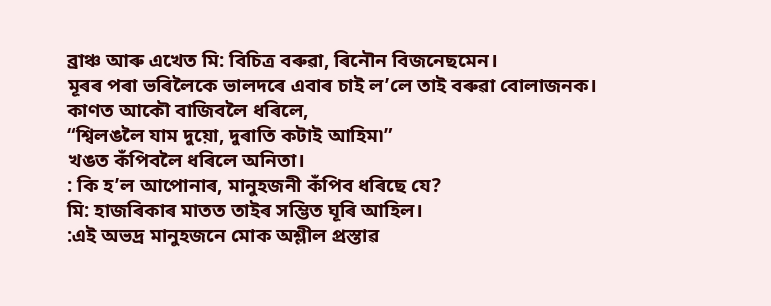ব্ৰাঞ্চ আৰু এখেত মি: বিচিত্ৰ বৰুৱা, ৰিনৌন বিজনেছমেন।
মূৰৰ পৰা ভৰিলৈকে ভালদৰে এবাৰ চাই ল’লে তাই বৰুৱা বোলাজনক। কাণত আকৌ বাজিবলৈ ধৰিলে,
“শ্বিলঙলৈ যাম দুয়ো, দুৰাতি কটাই আহিম৷”
খঙত কঁপিবলৈ ধৰিলে অনিতা।
: কি হ’ল আপোনাৰ, মানুহজনী কঁপিব ধৰিছে যে?
মি: হাজৰিকাৰ মাতত তাইৰ সম্ভিত ঘূৰি আহিল।
:এই অভদ্ৰ মানুহজনে মোক অশ্লীল প্ৰস্তাৱ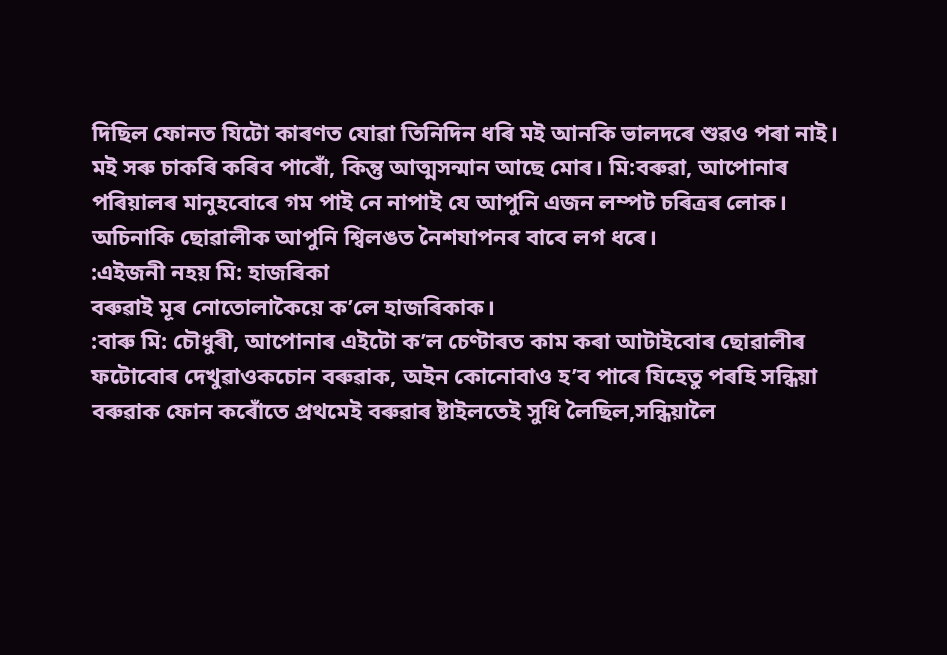দিছিল ফোনত যিটো কাৰণত যোৱা তিনিদিন ধৰি মই আনকি ভালদৰে শুৱও পৰা নাই। মই সৰু চাকৰি কৰিব পাৰোঁ, কিন্তু আত্মসন্মান আছে মোৰ। মি:বৰুৱা, আপোনাৰ পৰিয়ালৰ মানুহবোৰে গম পাই নে নাপাই যে আপুনি এজন লম্পট চৰিত্ৰৰ লোক। অচিনাকি ছোৱালীক আপুনি শ্বিলঙত নৈশযাপনৰ বাবে লগ ধৰে।
:এইজনী নহয় মি: হাজৰিকা
বৰুৱাই মূৰ নোতোলাকৈয়ে ক’লে হাজৰিকাক।
:বাৰু মি: চৌধুৰী, আপোনাৰ এইটো ক’ল চেণ্টাৰত কাম কৰা আটাইবোৰ ছোৱালীৰ ফটোবোৰ দেখুৱাওকচোন বৰুৱাক, অইন কোনোবাও হ’ব পাৰে যিহেতু পৰহি সন্ধিয়া বৰুৱাক ফোন কৰোঁতে প্ৰথমেই বৰুৱাৰ ষ্টাইলতেই সুধি লৈছিল,সন্ধিয়ালৈ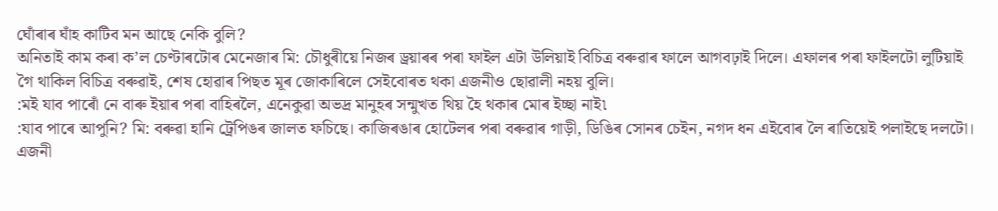ঘোঁৰাৰ ঘাঁহ কাটিব মন আছে নেকি বুলি?
অনিতাই কাম কৰা ক’ল চেণ্টাৰটোৰ মেনেজাৰ মি: চৌধুৰীয়ে নিজৰ ড্ৰয়াৰৰ পৰা ফাইল এটা উলিয়াই বিচিত্ৰ বৰুৱাৰ ফালে আগবঢ়াই দিলে। এফালৰ পৰা ফাইলটো লুটিয়াই গৈ থাকিল বিচিত্ৰ বৰুৱাই, শেষ হোৱাৰ পিছত মূৰ জোকাৰিলে সেইবোৰত থকা এজনীও ছোৱালী নহয় বুলি।
:মই যাব পাৰোঁ নে বাৰু ইয়াৰ পৰা বাহিৰলৈ, এনেকুৱা অভদ্ৰ মানুহৰ সন্মুখত থিয় হৈ থকাৰ মোৰ ইচ্ছা নাই৷
:যাব পাৰে আপুনি? মি: বৰুৱা হানি ট্ৰেপিঙৰ জালত ফচিছে। কাজিৰঙাৰ হোটেলৰ পৰা বৰুৱাৰ গাড়ী, ডিঙিৰ সোনৰ চেইন, নগদ ধন এইবোৰ লৈ ৰাতিয়েই পলাইছে দলটো। এজনী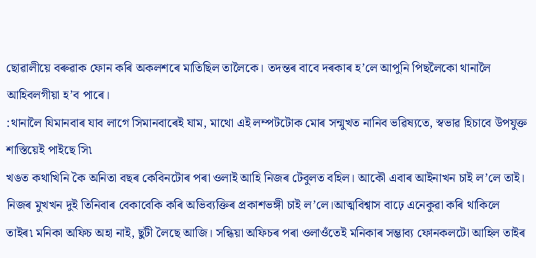ছোৱালীয়ে বৰুৱাক ফোন কৰি অকলশৰে মাতিছিল তালৈকে। তদন্তৰ বাবে দৰকাৰ হ’লে আপুনি পিছলৈকো থানালৈ আহিবলগীয়া হ’ব পাৰে।
:থানালৈ যিমানবাৰ যাব লাগে সিমানবাৰেই যাম, মাথো এই লম্পটটোক মোৰ সন্মুখত নানিব ভৱিষ্যতে, স্বভাৱ হিচাবে উপযুক্ত শাস্তিয়েই পাইছে সি৷
খঙত কথাখিনি কৈ অনিতা বছৰ কেবিনটোৰ পৰা ওলাই আহি নিজৰ টেবুলত বহিল। আকৌ এবাৰ আইনাখন চাই ল’লে তাই। নিজৰ মুখখন দুই তিনিবাৰ বেকাবেকি কৰি অভিব্যক্তিৰ প্ৰকাশভঙ্গী চাই ল’লে।আত্মবিশ্বাস বাঢ়ে এনেকুৱা কৰি থাকিলে তাইৰ৷ মনিকা অফিচ অহা নাই, ছুটী লৈছে আজি। সন্ধিয়া অফিচৰ পৰা ওলাওঁতেই মনিকাৰ সম্ভাব্য ফোনকলটো আহিল তাইৰ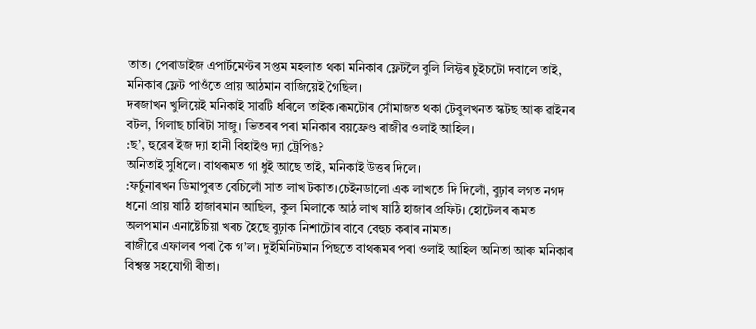তাত। পেৰাডাইজ এপাৰ্টমেণ্টৰ সপ্তম মহলাত থকা মনিকাৰ ফ্লেটলৈ বুলি লিফ্টৰ চুইচটো দবালে তাই, মনিকাৰ ফ্লেট পাওঁতে প্ৰায় আঠমান বাজিয়েই গৈছিল।
দৰজাখন খুলিয়েই মনিকাই সাৱটি ধৰিলে তাইক।ৰূমটোৰ সোঁমাজত থকা টেবুলখনত স্কটছ আৰু ৱাইনৰ বটল, গিলাছ চাৰিটা সাজু। ভিতৰৰ পৰা মনিকাৰ বয়ফ্ৰেণ্ড ৰাজীৱ ওলাই আহিল।
:ছ’, হুৱেৰ ইজ দ্যা হানী বিহাইণ্ড দ্যা ট্ৰেপিঙ?
অনিতাই সুধিলে। বাথৰূমত গা ধুই আছে তাই, মনিকাই উত্তৰ দিলে।
:ফৰ্চুনাৰখন ডিমাপুৰত বেচিলোঁ সাত লাখ টকাত।চেইনডালো এক লাখতে দি দিলোঁ, বুঢ়াৰ লগত নগদ ধনো প্ৰায় ষাঠি হাজাৰমান আছিল, কুল মিলাকে আঠ লাখ ষাঠি হাজাৰ প্ৰফিট। হোটেলৰ ৰূমত অলপমান এনাষ্টেচিয়া খৰচ হৈছে বুঢ়াক নিশাটোৰ বাবে বেহুচ কৰাৰ নামত।
ৰাজীৱে এফালৰ পৰা কৈ গ’ল। দুইমিনিটমান পিছতে বাথৰূমৰ পৰা ওলাই আহিল অনিতা আৰু মনিকাৰ বিশ্বস্ত সহযোগী ৰীতা।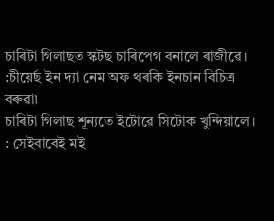চাৰিটা গিলাছত স্কটছ চাৰিপেগ বনালে ৰাজীৱে।
:চীয়েৰ্ছ ইন দ্যা নেম অফ থৰকি ইনচান বিচিত্ৰ বৰুৱা৷
চাৰিটা গিলাছ শূন্যতে ইটোৱে সিটোক খুন্দিয়ালে।
: সেইবাবেই মই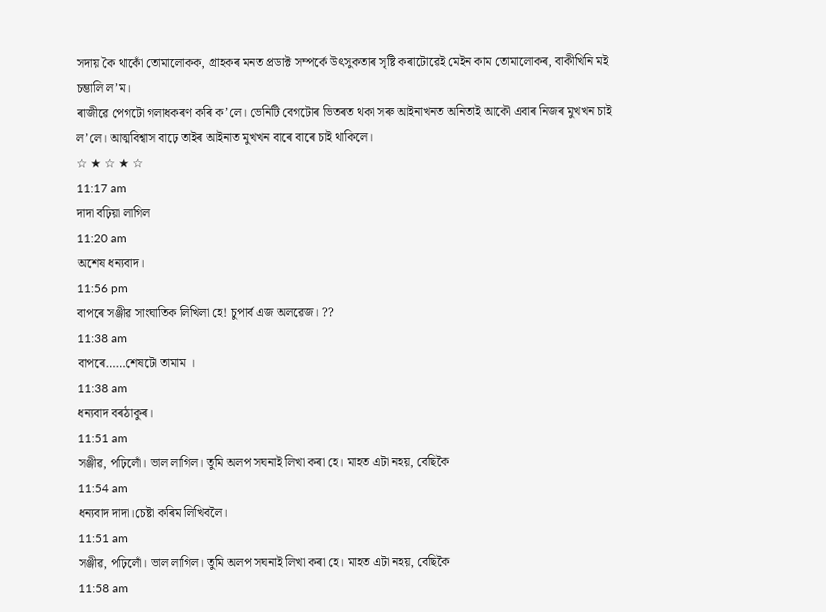সদায় কৈ থাকোঁ তোমালোকক, গ্ৰাহকৰ মনত প্ৰডাক্ট সম্পৰ্কে উৎসুকতাৰ সৃষ্টি কৰাটোৱেই মেইন কাম তোমালোকৰ, বাকীখিনি মই চম্ভালি ল’ম।
ৰাজীৱে পেগটো গলাধকৰণ কৰি ক’লে। ভেনিটি বেগটোৰ ভিতৰত থকা সৰু আইনাখনত অনিতাই আকৌ এবাৰ নিজৰ মুখখন চাই ল’লে। আত্মবিশ্বাস বাঢ়ে তাইৰ আইনাত মুখখন বাৰে বাৰে চাই থাকিলে।
☆ ★ ☆ ★ ☆
11:17 am
দাদা বঢ়িয়া লাগিল
11:20 am
অশেষ ধন্যবাদ।
11:56 pm
বাপৰে সঞ্জীৱ সাংঘাতিক লিখিলা হে! চুপাৰ্ব এজ অলৱেজ। ??
11:38 am
বাপৰে……শেষটো তামাম ।
11:38 am
ধন্যবাদ বৰঠাকুৰ।
11:51 am
সঞ্জীৱ, পঢ়িলোঁ। ভাল লাগিল। তুমি অলপ সঘনাই লিখা কৰা হে। মাহত এটা নহয়, বেছিকৈ
11:54 am
ধন্যবাদ দাদা।চেষ্টা কৰিম লিখিবলৈ।
11:51 am
সঞ্জীৱ, পঢ়িলোঁ। ভাল লাগিল। তুমি অলপ সঘনাই লিখা কৰা হে। মাহত এটা নহয়, বেছিকৈ
11:58 am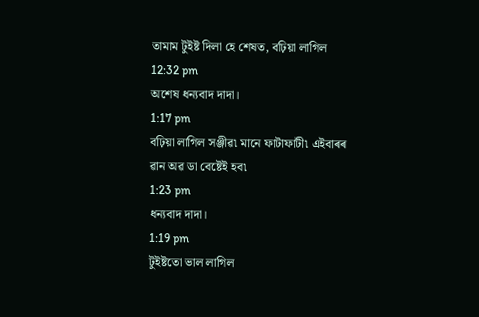তামাম টুইষ্ট দিলা হে শেষত, বঢ়িয়া লাগিল
12:32 pm
অশেষ ধন্যবাদ দাদা।
1:17 pm
বঢ়িয়া লাগিল সঞ্জীৱ৷ মানে ফাটাফাটী৷ এইবাৰৰ ৱান অৱ ডা বেষ্টেই হব৷
1:23 pm
ধন্যবাদ দাদা।
1:19 pm
টুইষ্টতো ভাল লাগিল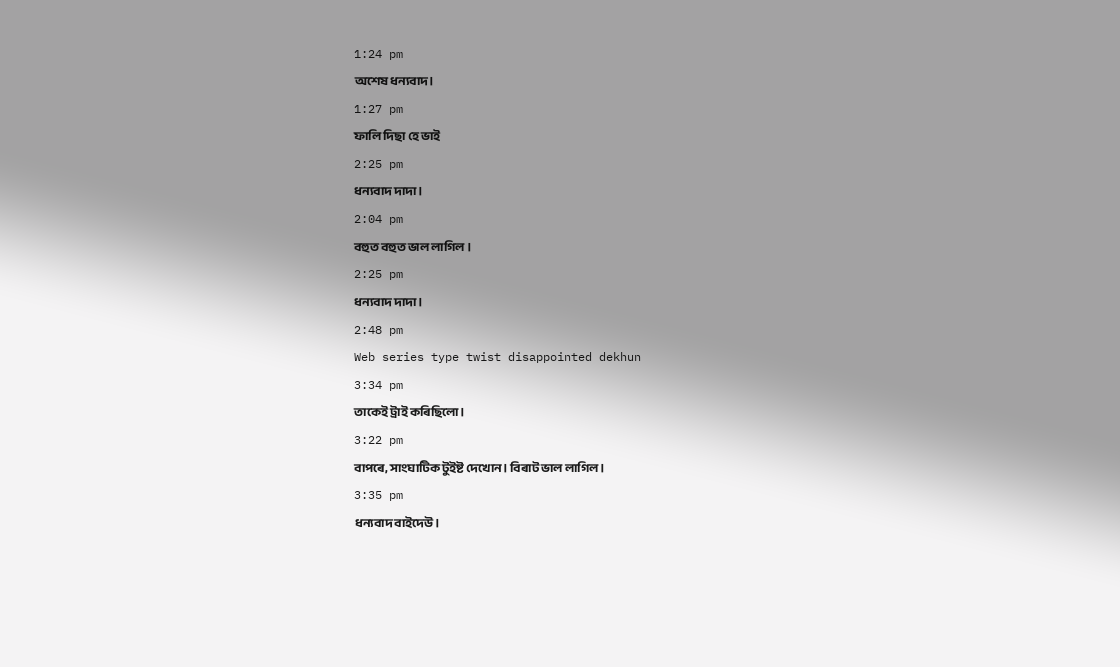1:24 pm
অশেষ ধন্যবাদ।
1:27 pm
ফালি দিছা হে ভাই
2:25 pm
ধন্যবাদ দাদা।
2:04 pm
বহুত বহুত ভাল লাগিল ।
2:25 pm
ধন্যবাদ দাদা।
2:48 pm
Web series type twist disappointed dekhun
3:34 pm
তাকেই ট্ৰাই কৰিছিলো।
3:22 pm
বাপৰে, সাংঘাটিক টুইষ্ট দেখোন। বিৰাট ভাল লাগিল।
3:35 pm
ধন্যবাদ বাইদেউ।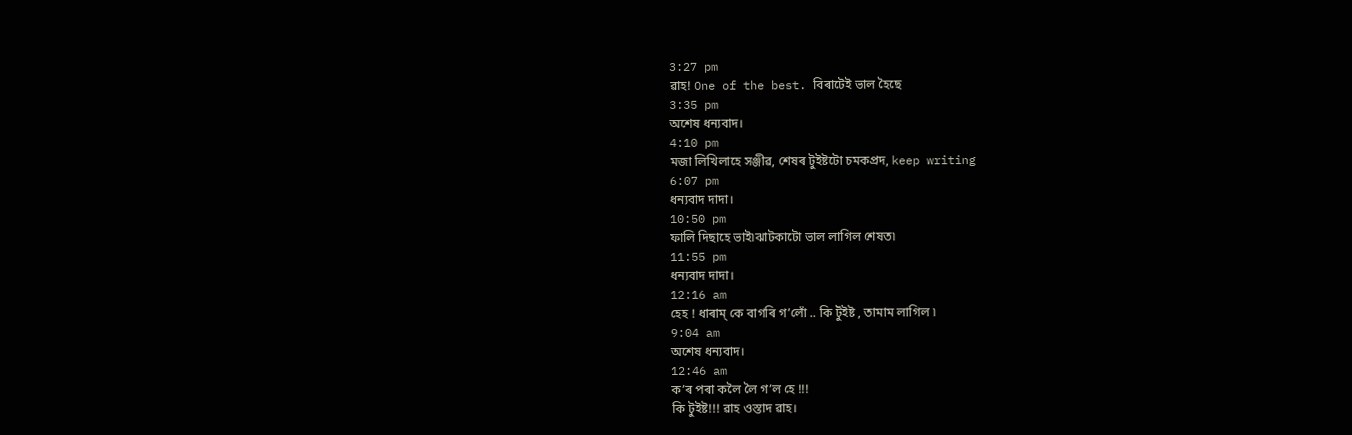3:27 pm
ৱাহ! One of the best. বিৰাটেই ভাল হৈছে
3:35 pm
অশেষ ধন্যবাদ।
4:10 pm
মজা লিখিলাহে সঞ্জীৱ, শেষৰ টুইষ্টটো চমকপ্ৰদ, keep writing
6:07 pm
ধন্যবাদ দাদা।
10:50 pm
ফালি দিছাহে ভাই৷ঝাটকাটো ভাল লাগিল শেষত৷
11:55 pm
ধন্যবাদ দাদা।
12:16 am
হেহ ! ধাৰাম্ কে বাগৰি গ’লোঁ .. কি টুঁইষ্ট , তামাম লাগিল ৷
9:04 am
অশেষ ধন্যবাদ।
12:46 am
ক’ৰ পৰা কলৈ লৈ গ’ল হে !!!
কি টুইষ্ট!!! ৱাহ ওস্তাদ ৱাহ।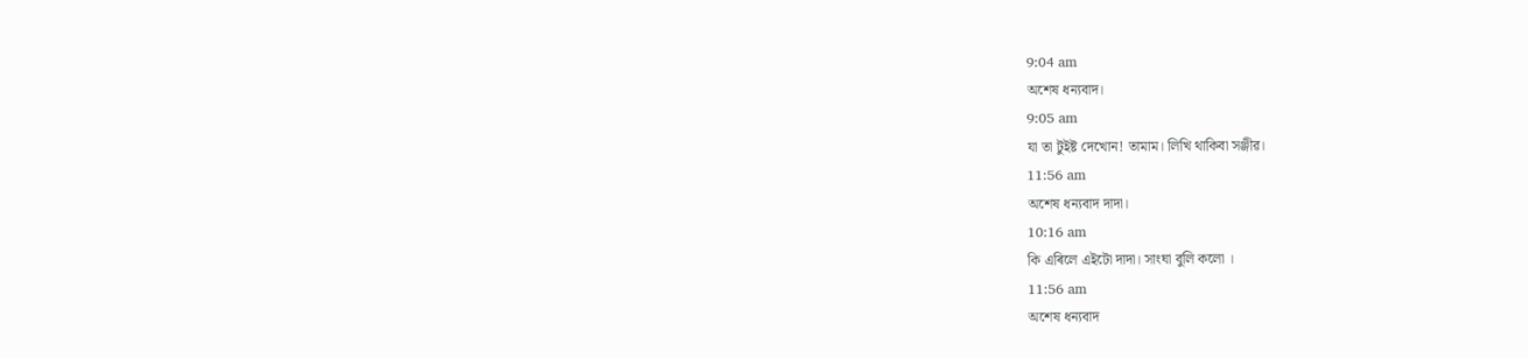9:04 am
অশেষ ধন্যবাদ।
9:05 am
যা তা টুইষ্ট দেখোন! তামাম। লিখি থাকিবা সঞ্জীৱ।
11:56 am
অশেষ ধন্যবাদ দাদা।
10:16 am
কি এৰিলে এইটো দাদা। সাংঘা বুলি কলো ।
11:56 am
অশেষ ধন্যবাদ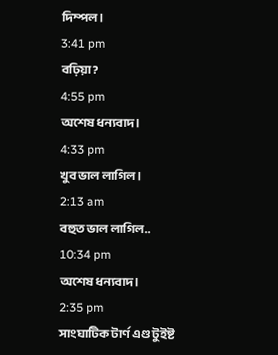দিম্পল।
3:41 pm
বঢ়িয়া?
4:55 pm
অশেষ ধন্যবাদ।
4:33 pm
খুব ভাল লাগিল।
2:13 am
বহুত ভাল লাগিল..
10:34 pm
অশেষ ধন্যবাদ।
2:35 pm
সাংঘাটিক টাৰ্ণ এণ্ড টুইষ্ট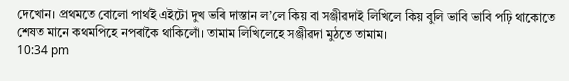দেখোন। প্ৰথমতে বোলো পাৰ্থই এইটো দুখ ভৰি দাস্তান ল’লে কিয় বা সঞ্জীৱদাই লিখিলে কিয় বুলি ভাবি ভাবি পঢ়ি থাকোতে শেষত মানে কথমপিহে নপৰাকৈ থাকিলোঁ। তামাম লিখিলেহে সঞ্জীৱদা মুঠতে তামাম।
10:34 pm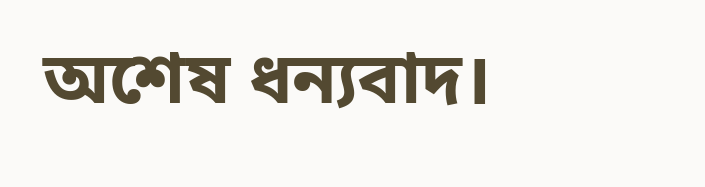অশেষ ধন্যবাদ।